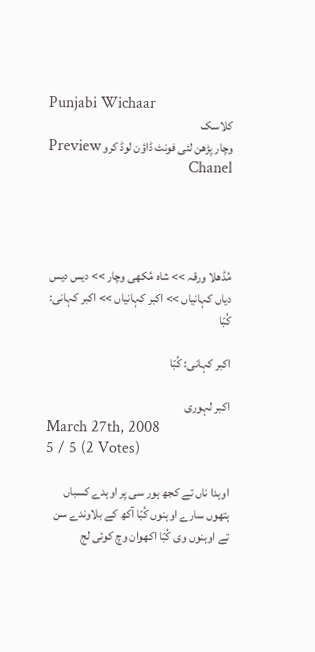Punjabi Wichaar
کلاسک
وچار پڑھن لئی فونٹ ڈاؤن لوڈ کرو Preview Chanel




مُڈھلا ورقہ >> شاہ مُکھی وچار >> دیس دیس دیاں کہانیاں >> اکبر کہانیاں >> اکبر کہانی: کُبّا

اکبر کہانی: کُبّا

اکبر لہوری
March 27th, 2008
5 / 5 (2 Votes)

اوہدا ناں تے کجھ ہور سی پر اوہدے کسباں ہتھوں سارے اوہنوں کُبّا آکھ کے بلاوندے سن تے اوہنوں وی کُبّا اکھوان وچ کوئی لج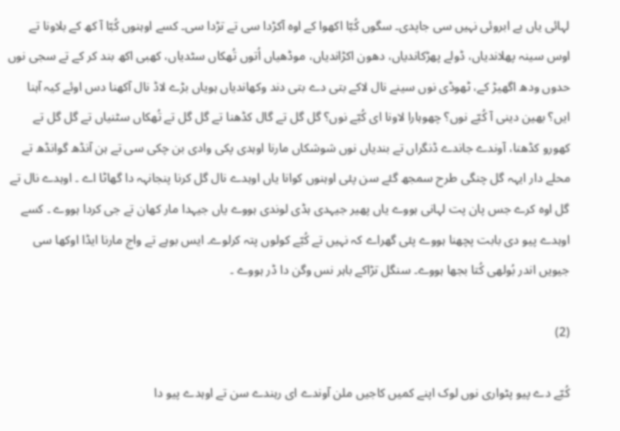لہائی یاں بے ابروئی نہیں سی جاپدی۔ سگوں کُبّا اکھوا کے اوہ آکڑدا سی تے تڑدا سی۔ کسے اوہنوں کُبّا آ کھ کے بلاونا تے اوس سینہ پھلاندیاں، ڈولے پھڑکاندیاں، دھون اکڑاندیاں، موڈھیاں اُتوں تُھکاں سٹدیاں، کھبی اکھ بند کر کے تے سجی نوں حدوں ودھ اگھیڑ کے، ٹھوڈی نوں سینے نال لاکے بتی دے بتی دند وکھاندیاں ہویاں بڑے لاڈ نال آکھنا دس اوئے کیہ آہنا ایں؟ بھین دینی آ کُبّے نوں؟ چھوہارا لاونا ای کُبّے نوں؟ گل گل تے گال کڈھنا تے گل گل تے تُھکاں سٹنیاں تے گل گل تے کھورو کڈھنا، آوندے جاندے ڈنگراں تے بندیاں نوں شوشکاں مارنا اوہدی پکی وادی بن چکی سی تے ہن آنڈھ گوانڈھ تے محلے دار ایہہ گل چنگی طرح سمجھ گئے سن پئی اوہنوں کوانا یاں اوہدے نال گل کرنا پنجانہہ دا گھاٹا اے ۔ اوہدے نال تے گل اوہ کرے جس پان پت لہانی ہووے یاں پھیر جیہدی ہڈی لوندی ہووے یاں جیہدا مار کھان تے جی کردا ہووے ۔ کسے اوہدے پیو دی بابت پچھنا ہووے پئی گھراے کہ نہیں تے کُبّے کولوں پتہ کرلوے۔ ایس بوہے تے واج مارنا ایڈا اوکھا سی جیویں اندر بُولھی کُتا بجھا ہووے۔ سنگل تڑاکے باہر نس وگن دا ڈر ہووے ۔

(2)

کُبّے دے پیو پٹواری نوں لوک اپنے کمیں کاجیں ملن آوندے ای رہندے سن تے اوہدے پیو دا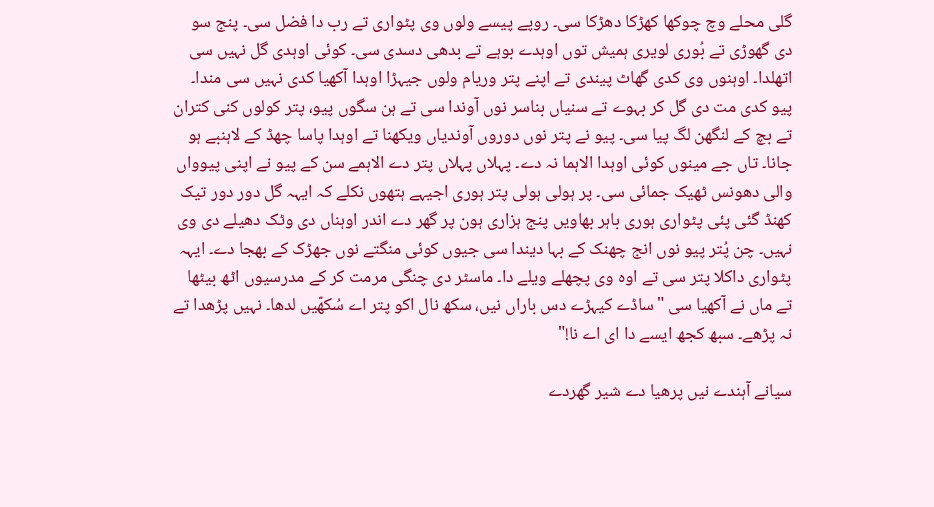گلی محلے وچ چوکھا کھڑکا دھڑکا سی۔ روپے پیسے ولوں وی پٹواری تے رب دا فضل سی۔ پنج سو دی گھوڑی تے بُوری لویری ہمیش توں اوہدے بوہے تے بدھی دسدی سی۔ کوئی اوہدی گل نہیں سی اتھلدا۔ اوہنوں وی کدی گھاٹ پیندی تے اپنے پتر وریام ولوں جیہڑا اوہدا آکھیا کدی نہیں سی مندا۔ پیو کدی مت دی گل کر بہوے تے سنیاں بناسر نوں آوندا سی تے ہن سگوں پیو، پتر کولوں کنی کتران تے بچ کے لنگھن لگ پیا سی۔ پیو نے پتر نوں دوروں آوندیاں ویکھنا تے اوہدا پاسا چھڈ کے لاہنبے ہو جانا۔ تاں جے مینوں کوئی اوہدا الاہما نہ دے۔ پہلاں پہلاں پتر دے الاہمے سن کے پیو نے اپنی پیوواں والی دھونس ٹھیک جمائی سی۔ پر ہولی ہولی پتر ہوری اجیہے ہتھوں نکلے کہ ایہہ گل دور دور تیک کھنڈ گئی پئی پٹواری ہوری باہر بھاویں پنج ہزاری ہون پر گھر دے اندر اوہناں دی وٹک دھیلے دی وی نہیں۔ چن پُتر پیو نوں انج چھنک کے بہا دیندا سی جیوں کوئی منگتے نوں جھڑک کے بھجا دے۔ ایہہ پٹواری داکلا پتر سی تے اوہ وی پچھلے ویلے دا۔ ماسٹر دی چنگی مرمت کر کے مدرسیوں اٹھ بیٹھا تے ماں نے آکھیا سی "ساڈے کیہڑے دس باراں نیں، سکھ نال اکو پتر اے سُکھّیں لدھا۔ نہیں پڑھدا تے نہ پڑھے۔ سبھ کجھ ایسے دا ای اے نا!"

سیانے آہندے نیں پرھیا دے شیر گھردے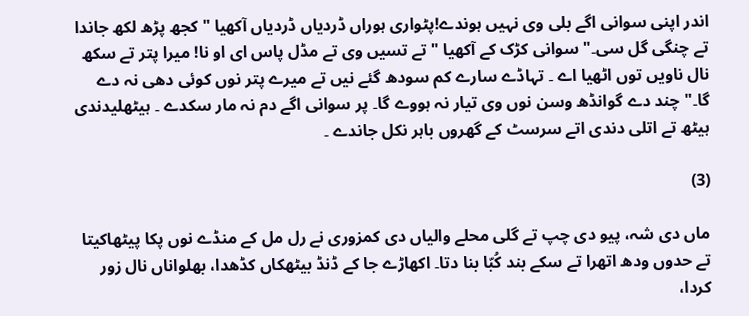اندر اپنی سوانی اگے بلی وی نہیں ہوندے!پٹواری ہوراں ڈردیاں ڈردیاں آکھیا " کجھ پڑھ لکھ جاندا تے چنگی گل سی۔" سوانی کڑک کے آکھیا " تے تسیں وی تے مڈل پاس ای او نا! میرا پتر تے سکھ نال ناویں توں اٹھیا اے ۔ تہاڈے سارے کم سودھ گئے نیں تے میرے پتر نوں کوئی دھی نہ دے گا۔" چند دے گوانڈھ وسن نوں وی تیار نہ ہووے گا۔ پر سوانی اگے دم نہ مار سکدے ۔ ہیٹھلیدندی ہیٹھ تے اتلی دندی اتے سرسٹ کے گھروں باہر نکل جاندے ۔

(3)

ماں دی شہ، پیو دی چپ تے گلی محلے والیاں دی کمزوری نے رل مل کے منڈے نوں پکا پیٹھاکیتا تے حدوں ودھ اتھرا تے سکے بند کُبّا بنا دتا۔ اکھاڑے جا کے ڈنڈ بیٹھکاں کڈھدا، بھلواناں نال زور کردا،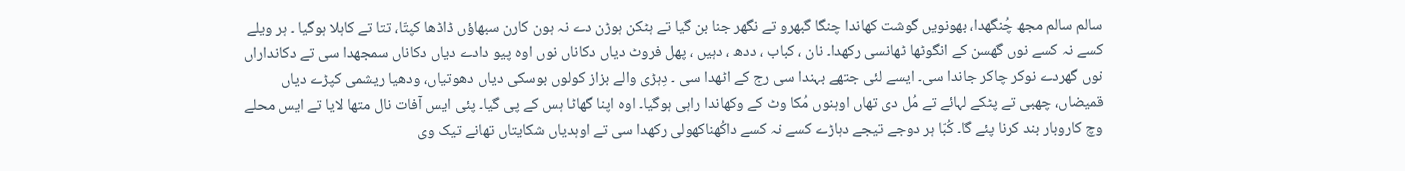سالم سالم مجھ چُنگھدا، بھونویں گوشت کھاندا چنگا گبھرو تے نگھر جنا بن گیا تے ہٹکن ہوڑن دے نہ ہون کارن سبھاؤں ڈاڈھا کپتّا، تتا تے کاہلا ہوگیا ۔ ہر ویلے کسے نہ کسے نوں گھسن کے انگوٹھا ٹھانسی رکھدا۔ نان ، کباب ، ددھ ، دہیں ، پھل فروٹ دیاں دکاناں نوں اوہ پیو دادے دیاں دکاناں سمجھدا سی تے دکانداراں نوں گھردے نوکر چاکر جاندا سی۔ ایسے لئی جتھے بہندا سی رج کے اٹھدا سی ۔ دِہڑی والے بزاز کولوں بوسکی دیاں دھوتیاں، ودھیا ریشمی کپڑے دیاں قمیضاں، چھبی تے پٹکے لہائے تے مُل دی تھاں اوہنوں مُکا وٹ کے وکھاندا راہی ہوگیا۔ اوہ اپنا گھاٹا ہس کے پی گیا۔ پئی ایس آفات نال متھا لایا تے ایس محلے وچ کاروبار بند کرنا پئے گا۔ کُبّا ہر دوجے تیجے دہاڑے کسے نہ کسے داکُھناکھولی رکھدا سی تے اوہدیاں شکایتاں تھانے تیک وی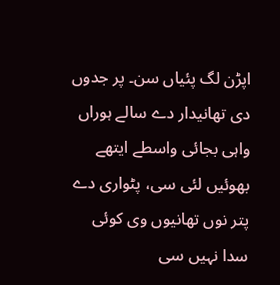اپڑن لگ پئیاں سن۔ پر جدوں دی تھانیدار دے سالے ہوراں واہی بجائی واسطے ایتھے بھوئیں لئی سی، پٹواری دے پتر نوں تھانیوں وی کوئی سدا نہیں سی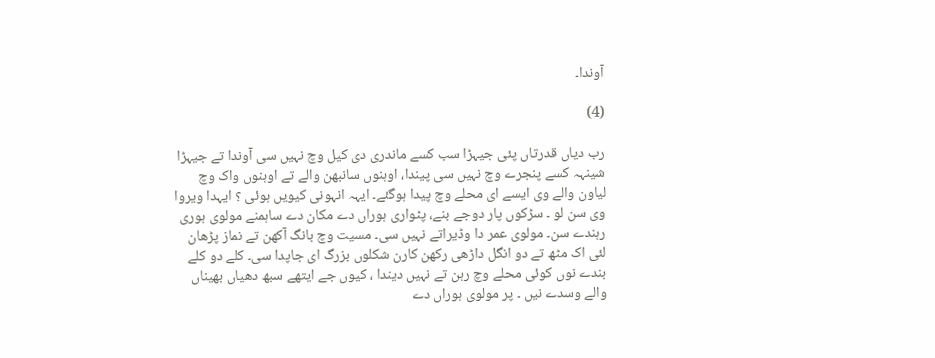آوندا۔

(4)

رب دیاں قدرتاں پئی جیہڑا سب کسے ماندری دی کیل وچ نہیں سی آوندا تے جیہڑا شینہہ کسے پنجرے وچ نہیں سی پیندا، اوہنوں سانبھن والے تے اوہنوں واک وچ لیاون والے وی ایسے ای محلے وچ پیدا ہوگئے۔ ایہہ انہونی کیویں ہوئی ؟ ایہدا ویروا وی سن لو ۔ سڑکوں پار دوجے بنے، پٹواری ہوراں دے مکان دے ساہمنے مولوی ہوری رہندے سن۔ مولوی عمر دا وڈیراتے نہیں سی۔ مسیت وچ بانگ آکھن تے نماز پڑھان لئی اک مٹھ تے دو انگل داڑھی رکھن کارن شکلوں بزرگ ای جاپدا سی۔ کلے دو کلے بندے نوں کوئی محلے وچ رہن تے نہیں دیندا ، کیوں جے ایتھے سبھ دھیاں بھیناں والے وسدے نیں ۔ پر مولوی ہوراں دے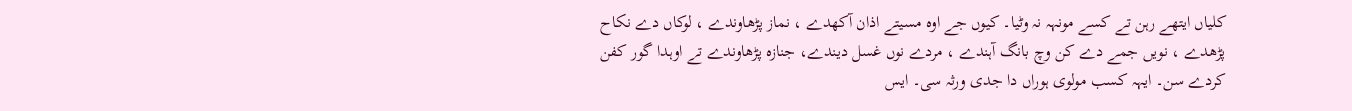کلیاں ایتھے رہن تے کسے مونہہ نہ وٹیا۔ کیوں جے اوہ مسیتے اذان آکھدے ، نماز پڑھاوندے ، لوکاں دے نکاح پڑھدے ، نویں جمے دے کن وچ بانگ آہندے ، مردے نوں غسل دیندے، جنازہ پڑھاوندے تے اوہدا گور کفن کردے سن۔ ایہہ کسب مولوی ہوراں دا جدی ورثہ سی۔ ایس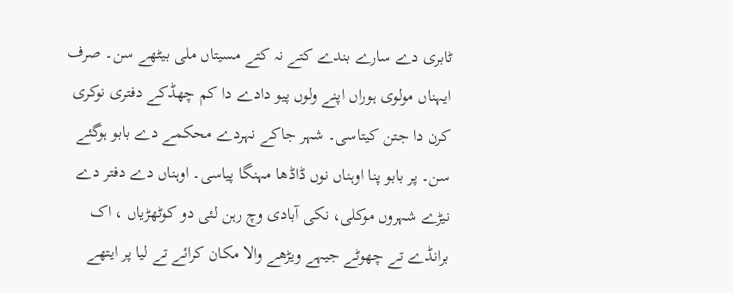ٹابری دے سارے بندے کتے نہ کتے مسیتاں ملی بیٹھے سن۔ صرف ایہناں مولوی ہوراں اپنے ولوں پیو دادے دا کم چھڈکے دفتری نوکری کرن دا جتن کیتاسی۔ شہر جاکے نہردے محکمے دے بابو ہوگئے سن۔ پر بابو پنا اوہناں نوں ڈاڈھا مہنگا پیاسی۔ اوہناں دے دفتر دے نیڑے شہروں موکلی، نکی آبادی وچ رہن لئی دو کوٹھڑیاں ، اک برانڈے تے چھوٹے جیہے ویڑھے والا مکان کرائے تے لیا پر ایتھے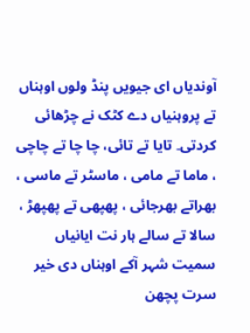آوندیاں ای جیویں پنڈ ولوں اوہناں تے پروہنیاں دے کٹک نے چڑھائی کردتی۔ تایا تے تائی، چا چا تے چاچی ، ماما تے مامی ، ماسٹر تے ماسی ، بھراتے بھرجائی ، پھپھی تے پھپھڑ ، سالا تے سالے ہار نت ایانیاں سمیت شہر آکے اوہناں دی خیر سرت پچھن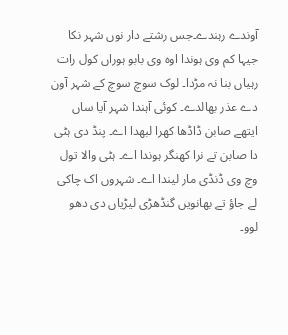آوندے رہندے۔جس رشتے دار نوں شہر نکا جیہا کم وی ہوندا اوہ وی بابو ہوراں کول رات رہیاں بنا نہ مڑدا۔ لوک سوچ سوچ کے شہر آون دے عذر بھالدے۔ کوئی آہندا شہر آیا ساں ایتھے صابن ڈاڈھا کھرا لبھدا اے۔ پنڈ دی ہٹی دا صابن تے نرا کھنگر ہوندا اے۔ ہٹی والا تول وچ وی ڈنڈی مار لیندا اے۔ شہروں اک چاکی لے جاؤ تے بھانویں گنڈھڑی لیڑیاں دی دھو لوو۔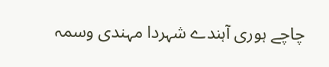چاچے ہوری آہندے شہردا مہندی وسمہ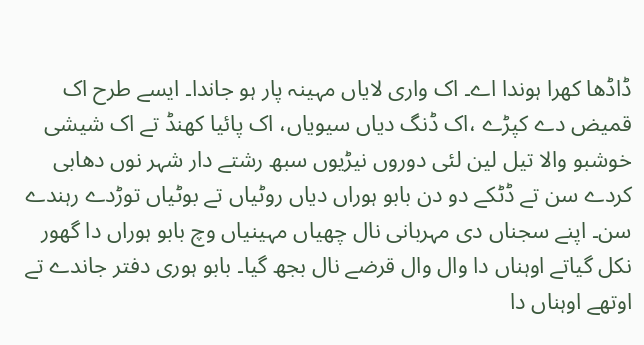ڈاڈھا کھرا ہوندا اے۔ اک واری لایاں مہینہ پار ہو جاندا۔ ایسے طرح اک قمیض دے کپڑے ،اک ڈنگ دیاں سیویاں، اک پائیا کھنڈ تے اک شیشی خوشبو والا تیل لین لئی دوروں نیڑیوں سبھ رشتے دار شہر نوں دھابی کردے سن تے ڈٹکے دو دن بابو ہوراں دیاں روٹیاں تے بوٹیاں توڑدے رہندے سن۔ اپنے سجناں دی مہربانی نال چھیاں مہینیاں وچ بابو ہوراں دا گھور نکل گیاتے اوہناں دا وال وال قرضے نال بجھ گیا۔ بابو ہوری دفتر جاندے تے اوتھے اوہناں دا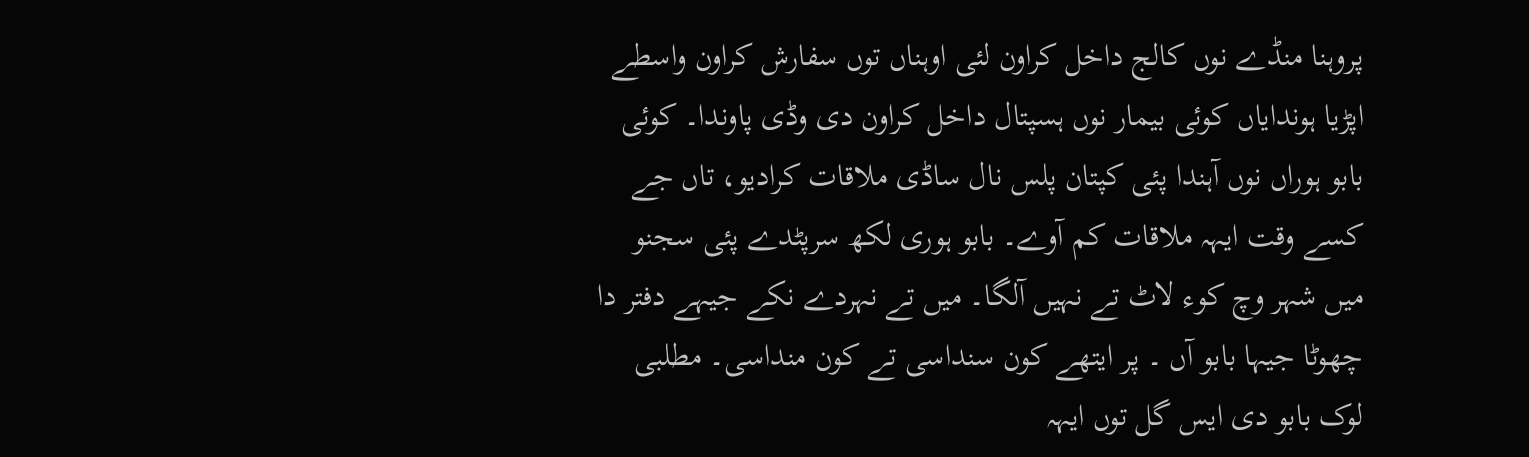پروہنا منڈے نوں کالج داخل کراون لئی اوہناں توں سفارش کراون واسطے اپڑیا ہوندایاں کوئی بیمار نوں ہسپتال داخل کراون دی وڈی پاوندا۔ کوئی بابو ہوراں نوں آہندا پئی کپتان پلس نال ساڈی ملاقات کرادیو، تاں جے کسے وقت ایہہ ملاقات کم آوے۔ بابو ہوری لکھ سرپٹدے پئی سجنو میں شہر وچ کوء لاٹ تے نہیں آلگا۔ میں تے نہردے نکے جیہے دفتر دا چھوٹا جیہا بابو آں ۔ پر ایتھے کون سنداسی تے کون منداسی۔ مطلبی لوک بابو دی ایس گل توں ایہہ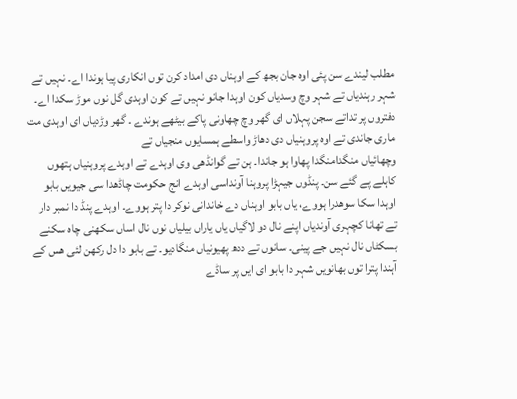مطلب لیندے سن پئی اوہ جان بجھ کے اوہناں دی امداد کرن توں انکاری پیا ہوندا اے۔ نہیں تے شہر رہندیاں تے شہر وچ وسدیاں کون اوہدا جانو نہیں تے کون اوہدی گل نوں موڑ سکدا اے۔ دفتروں پر تداتے سجن پہلاں ای گھر وچ چھاونی پاکے بیٹھے ہوندے ۔ گھر وڑدیاں ای اوہدی مت ماری جاندی تے اوہ پروہنیاں دی دھاڑ واسطے ہمسایوں منجیاں تے
وچھائیاں منگدامنگدا پھاوا ہو جاندا۔ ہن تے گوانڈھی وی اوہدے تے اوہدے پروہنیاں ہتھوں کاہلے پے گئے سن۔ پنڈوں جیہڑا پروہنا آونداسی اوہدے انج حکومت چاڈھدا سی جیویں بابو اوہدا سکا سوھدرا ہووے، یاں بابو اوہناں دے خاندانی نوکر دا پتر ہووے۔ اوہدے پنڈ دا نمبر دار تے تھانا کچہری آوندیاں اپنے نال دو لاگیاں یاں یاراں بیلیاں نوں نال اساں سکھنی چاہ سکنے بسکٹاں نال نہیں جے پینی۔ سانوں تے ددھ پھیونیاں منگادیو۔ تے بابو دا دل رکھن لئی ھس کے آہندا پترا توں بھانویں شہر دا بابو ای ایں پر ساڈے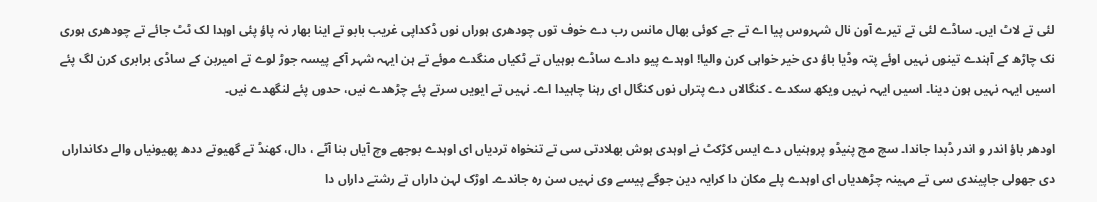لئی تے لاٹ ایں۔ ساڈے لئی تے تیرے آون نال شہروس پیا اے تے جے کوئی بھال مانس رب دے خوف توں چودھری ہوراں نوں ڈکداپی غریب بابو تے اینا بھار نہ پاؤ پئی اوہدا لک ٹٹ جائے تے چودھری ہوری نک چاڑھ کے آہندے تینوں نہیں اوئے پتہ وڈیا باؤ دی خیر خواہی کرن والیا! اوہدے پیو دادے ساڈے بوہیاں تے ٹکیاں منگدے موئے تے ہن ایہہ شہر آکے پیسہ جوڑ لوے تے امیربن کے ساڈی برابری کرن لگ پئے اسیں ایہہ نہیں ہون دینا۔ اسیں ایہہ نہیں ویکھ سکدے ۔ کنگالاں دے پتراں نوں کنگال ای رہنا چاہیدا اے۔ نہیں تے ایویں سرتے پئے چڑھدے نیں، حدوں پئے لنگھدے نیں۔

اودھر باؤ اندر و اندر ڈبدا جاندا۔ سچ مچ پنیڈو پروہنیاں دے ایس کڑکٹ نے اوہدی ہوش بھلادتی سی تے تنخواہ تردیاں ای اوہدے بوجھے وچ آیاں بنا آٹے ، دال، کھنڈ تے گھیوتے ددھ پھیونیاں والے دکانداراں دی جھولی جاپیندی سی تے مہینہ چڑھدیاں ای اوہدے پلے مکان دا کرایہ دین جوگے پیسے وی نہیں سن رہ جاندے۔ اوڑک لہن داراں تے رشتے داراں دا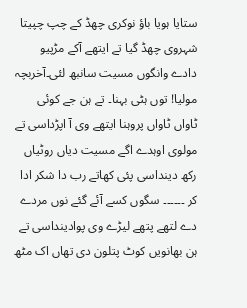ستایا ہویا باؤ نوکری چھڈ کے چپ چپیتا شہروی چھڈ گیا تے ایتھے آکے مڑپیو دادے وانگوں مسیت سانبھ لئی۔آخربچہ مولیا! توں ہٹی بہنا۔ تے ہن جے کوئی ٹاواں ٹاواں پروہنا ایتھے وی آ اپڑداسی تے مولوی اوہدے اگے مسیت دیاں روٹیاں رکھ دینداسی پئی کھاتے رب دا شکر ادا کر ۔۔۔۔۔۔ سگوں کسے آئے گئے نوں مردے دے لتھے پتھے لیڑے وی پوادینداسی تے ہن بھانویں کوٹ پتلون دی تھاں اک مٹھ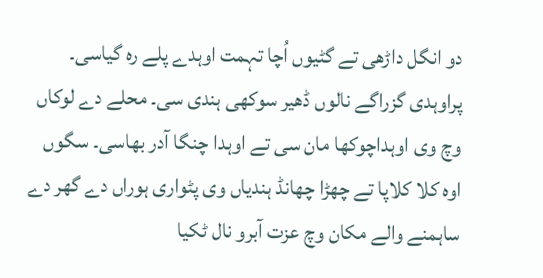دو انگل داڑھی تے گٹیوں اُچا تہمت اوہدے پلے رہ گیاسی۔ پراوہدی گزراگے نالوں ڈھیر سوکھی ہندی سی۔ محلے دے لوکاں وچ وی اوہداچوکھا مان سی تے اوہدا چنگا آدر بھاسی۔ سگوں اوہ کلا کلاپا تے چھڑا چھانڈ ہندیاں وی پٹواری ہوراں دے گھر دے ساہمنے والے مکان وچ عزت آبرو نال ٹکیا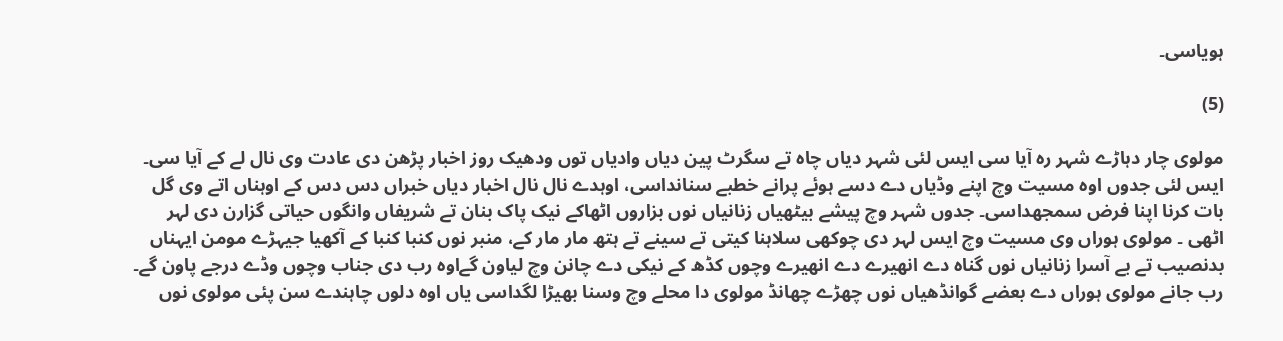ہویاسی۔

(5)

مولوی چار دہاڑے شہر رہ آیا سی ایس لئی شہر دیاں چاہ تے سگرٹ پین دیاں وادیاں توں ودھیک روز اخبار پڑھن دی عادت وی نال لے کے آیا سی۔ ایس لئی جدوں اوہ مسیت وچ اپنے وڈیاں دے دسے ہوئے پرانے خطبے سنانداسی، اوہدے نال نال اخبار دیاں خبراں دس دس کے اوہناں اتے وی گل بات کرنا اپنا فرض سمجھداسی۔ جدوں شہر وچ پیشے بیٹھیاں زنانیاں نوں بزاروں اٹھاکے نیک پاک بنان تے شریفاں وانگوں حیاتی گزارن دی لہر اٹھی ۔ مولوی ہوراں وی مسیت وچ ایس لہر دی چوکھی سلاہنا کیتی تے سینے تے ہتھ مار مار کے، منبر نوں کنبا کنبا کے آکھیا جیہڑے مومن ایہناں بدنصیب تے بے آسرا زنانیاں نوں گناہ دے انھیرے دے انھیرے وچوں کڈھ کے نیکی دے چانن وچ لیاون گےاوہ رب دی جناب وچوں وڈے درجے پاون گے۔ رب جانے مولوی ہوراں دے بعضے گوانڈھیاں نوں چھڑے چھانڈ مولوی دا محلے وچ وسنا بھیڑا لگداسی یاں اوہ دلوں چاہندے سن پئی مولوی نوں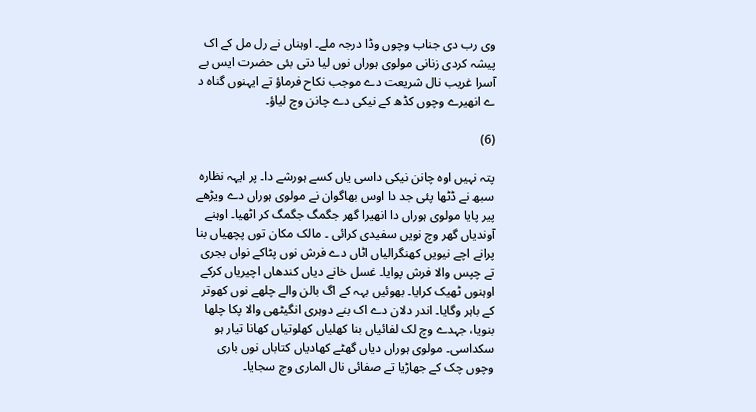وی رب دی جناب وچوں وڈا درجہ ملے۔ اوہناں نے رل مل کے اک پیشہ کردی زنانی مولوی ہوراں نوں لیا دتی بئی حضرت ایس بے آسرا غریب نال شریعت دے موجب نکاح فرماؤ تے ایہنوں گناہ د ے انھیرے وچوں کڈھ کے نیکی دے چانن وچ لیاؤ۔

(6)

پتہ نہیں اوہ چانن نیکی داسی یاں کسے ہورشے دا۔ پر ایہہ نظارہ سبھ نے ڈٹھا پئی جد دا اوس بھاگوان نے مولوی ہوراں دے ویڑھے پیر پایا مولوی ہوراں دا انھیرا گھر جگمگ جگمگ کر اٹھیا۔ اوہنے آوندیاں گھر وچ نویں سفیدی کرائی ۔ مالک مکان توں پچھیاں بنا پرانے اچے نیویں کھنگرالیاں اٹاں دے فرش نوں پٹاکے نواں بجری تے چپس والا فرش پوایا۔ غسل خانے دیاں کندھاں اچیریاں کرکے اوہنوں ٹھیک کرایا۔ بھوئیں بہہ کے اگ بالن والے چلھے نوں کھوتر کے باہر وگایا۔ اندر دلان دے اک بنے دوہری انگیٹھی والا پکا چلھا بنویا، جہدے وچ لک لفائیاں بنا کھلیاں کھلوتیاں کھانا تیار ہو سکداسی۔ مولوی ہوراں دیاں گھٹے کھادیاں کتاباں نوں باری وچوں چک کے جھاڑیا تے صفائی نال الماری وچ سجایا۔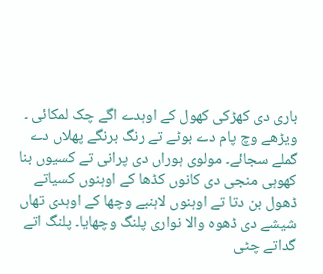باری دی کھڑکی کھول کے اوہدے اگے چک لمکائی ۔ ویڑھے وچ پام دے بوٹے تے رنگ برنگے پھلاں دے گملے سجائے۔ مولوی ہوراں دی پرانی تے کسیوں بنا کھوہی منجی دی کانوں کڈھا کے اوہنوں کسیاتے ڈھول بن دتا تے اوہنوں لاہنبے وچھا کے اوہدی تھاں شیشے دی ڈھوہ والا نواری پلنگ وچھایا۔ پلنگ اتے گداتے چٹی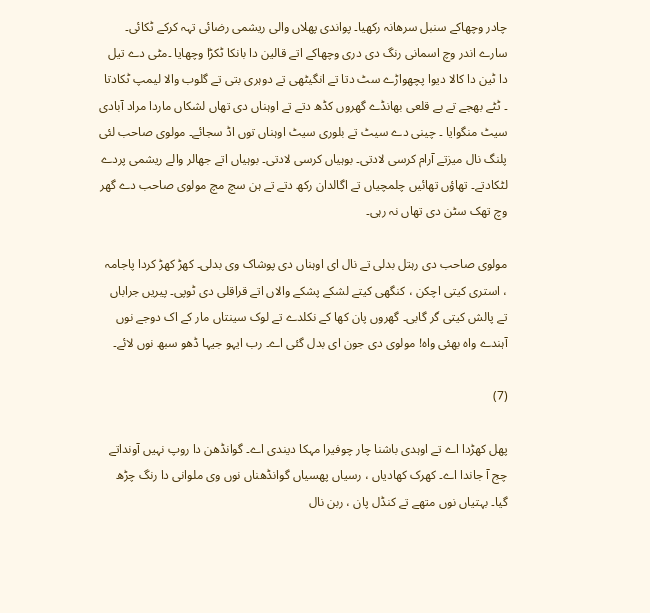چادر وچھاکے سنبل سرھانہ رکھیا۔ پواندی پھلاں والی ریشمی رضائی تہہ کرکے ٹکائی۔ سارے اندر وچ اسمانی رنگ دی دری وچھاکے اتے قالین دا بانکا ٹکڑا وچھایا ۔مٹی دے تیل دا ٹین دا کالا دیوا پچھواڑے سٹ دتا تے انگیٹھی تے دوہری بتی تے گلوب والا لیمپ ٹکادتا ۔ ٹٹے بھجے تے بے قلعی بھانڈے گھروں کڈھ دتے تے اوہناں دی تھاں لشکاں ماردا مراد آبادی سیٹ منگوایا ۔ چینی دے سیٹ تے بلوری سیٹ اوہناں توں اڈ سجائے۔ مولوی صاحب لئی پلنگ نال میزتے آرام کرسی لادتی۔ بوہیاں کرسی لادتی۔ بوہیاں اتے جھالر والے ریشمی پردے لٹکادتے۔ تھاؤں تھائیں چلمچیاں تے اگالدان رکھ دتے تے ہن سچ مچ مولوی صاحب دے گھر وچ تھک سٹن دی تھاں نہ رہی۔

مولوی صاحب دی رہتل بدلی تے نال ای اوہناں دی پوشاک وی بدلی۔ کھڑ کھڑ کردا پاجامہ ، استری کیتی اچکن ، کنگھی کیتے لشکے پشکے والاں اتے قراقلی دی ٹوپی۔ پیریں جراباں تے پالش کیتی گر گابی۔ گھروں پان کھا کے نکلدے تے لوک سینتاں مار کے اک دوجے نوں آہندے واہ بھئی واہ! مولوی دی جون ای بدل گئی اے۔ رب ایہو جیہا ڈھو سبھ نوں لائے۔

(7)

پھل کھڑدا اے تے اوہدی باشنا چار چوفیرا مہکا دیندی اے۔ گوانڈھن دا روپ نہیں آونداتے چج آ جاندا اے۔ کھرک کھادیاں ، رسیاں پھسیاں گوانڈھناں نوں وی ملوانی دا رنگ چڑھ گیا۔ بہتیاں نوں متھے تے کنڈل پان ، ربن نال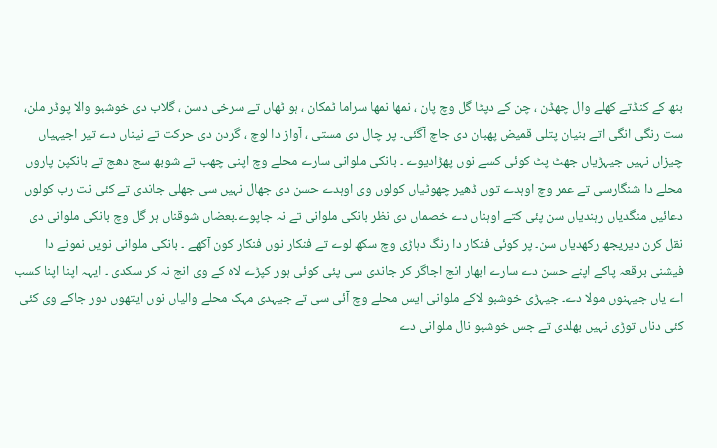بنھ کے کنڈتے کھلے وال چھڈن ، چن کے دپٹا گل وچ پان ، نمھا نمھا سراما ٹمکان ، ہو ٹھاں تے سرخی دسن ، گلاب دی خوشبو والا پوڈر ملن، ست رنگی انگی اتے بنیان پتلی قمیض پھبان دی جاچ آگئی۔ پر چال دی مستی ، آواز دا لوچ ، گردن دی حرکت تے نیناں دے تیر اجیہیاں چیزاں نہیں جیہڑیاں جھٹ پٹ کوئی کسے نوں پھڑادیوے ۔ بانکی ملوانی سارے محلے وچ اپنی چھب تے شوبھ سج دھج تے بانکپن پاروں محلے دا شنگارسی تے عمر وچ اوہدے توں ڈھیر چھوٹیاں کولوں وی اوہدے حسن دی جھال نہیں سی جھلی جاندی تے کئی نت رب کولوں دعائیں منگدیاں رہندیاں سن پئی کتے اوہناں دے خصماں دی نظر بانکی ملوانی تے نہ جاپوے۔بعضاں شوقناں ہر گل وچ بانکی ملوانی دی نقل کرن دیریجھ رکھدیاں سن۔ پر کوئی فنکار دا رنگ دہاڑی وچ سکھ لوے تے فنکار نوں فنکار کون آکھے ۔ بانکی ملوانی نویں نمونے دا فیشنی برقعہ پاکے اپنے حسن دے سارے ابھار انج اجاگر کر جاندی سی پئی کوئی ہور کپڑے لاہ کے وی انج نہ کر سکدی ۔ ایہہ اپنا اپنا کسب اے یاں جیہنوں مولا دے۔ جیہڑی خوشبو لاکے ملوانی ایس محلے وچ آئی سی تے جیہدی مہک محلے والیاں نوں ایتھوں دور جاکے وی کئی کئی دناں توڑی نہیں بھلدی تے جس خوشبو نال ملوانی دے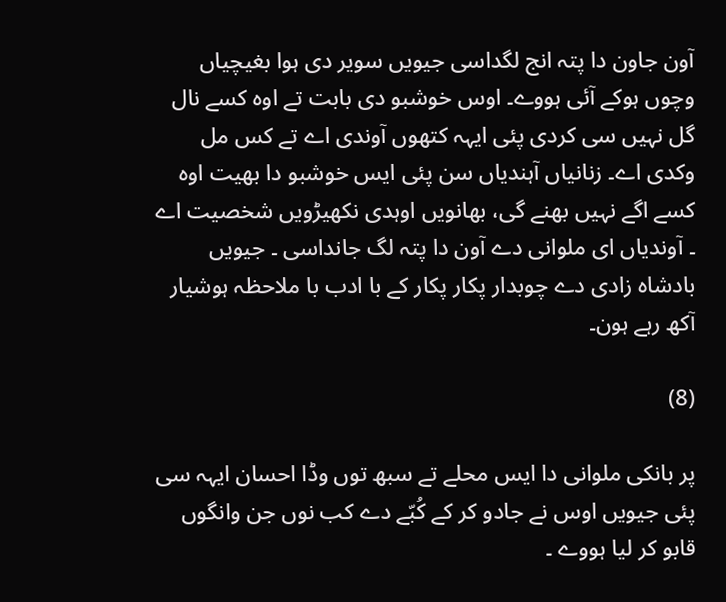آون جاون دا پتہ انج لگداسی جیویں سویر دی ہوا بغیچیاں وچوں ہوکے آئی ہووے۔ اوس خوشبو دی بابت تے اوہ کسے نال گل نہیں سی کردی پئی ایہہ کتھوں آوندی اے تے کس مل وکدی اے۔ زنانیاں آہندیاں سن پئی ایس خوشبو دا بھیت اوہ کسے اگے نہیں بھنے گی، بھانویں اوہدی نکھیڑویں شخصیت اے ۔ آوندیاں ای ملوانی دے آون دا پتہ لگ جانداسی ۔ جیویں بادشاہ زادی دے چوبدار پکار پکار کے با ادب با ملاحظہ ہوشیار آکھ رہے ہون۔

(8)

پر بانکی ملوانی دا ایس محلے تے سبھ توں وڈا احسان ایہہ سی پئی جیویں اوس نے جادو کر کے کُبّے دے کب نوں جن وانگوں قابو کر لیا ہووے ۔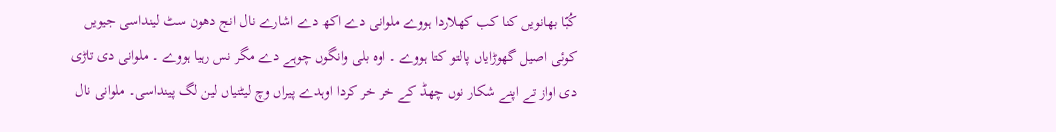کُبّا بھانویں کنا کب کھلاردا ہووے ملوانی دے اکھ دے اشارے نال انج دھون سٹ لینداسی جیویں کوئی اصیل گھوڑایاں پالتو کتا ہووے ۔ اوہ بلی وانگوں چوہے دے مگر نس رہیا ہووے ۔ ملوانی دی تاڑی دی اواز تے اپنے شکار نوں چھڈ کے خر خر کردا اوہدے پیراں وچ لیٹنیاں لین لگ پینداسی۔ ملوانی نال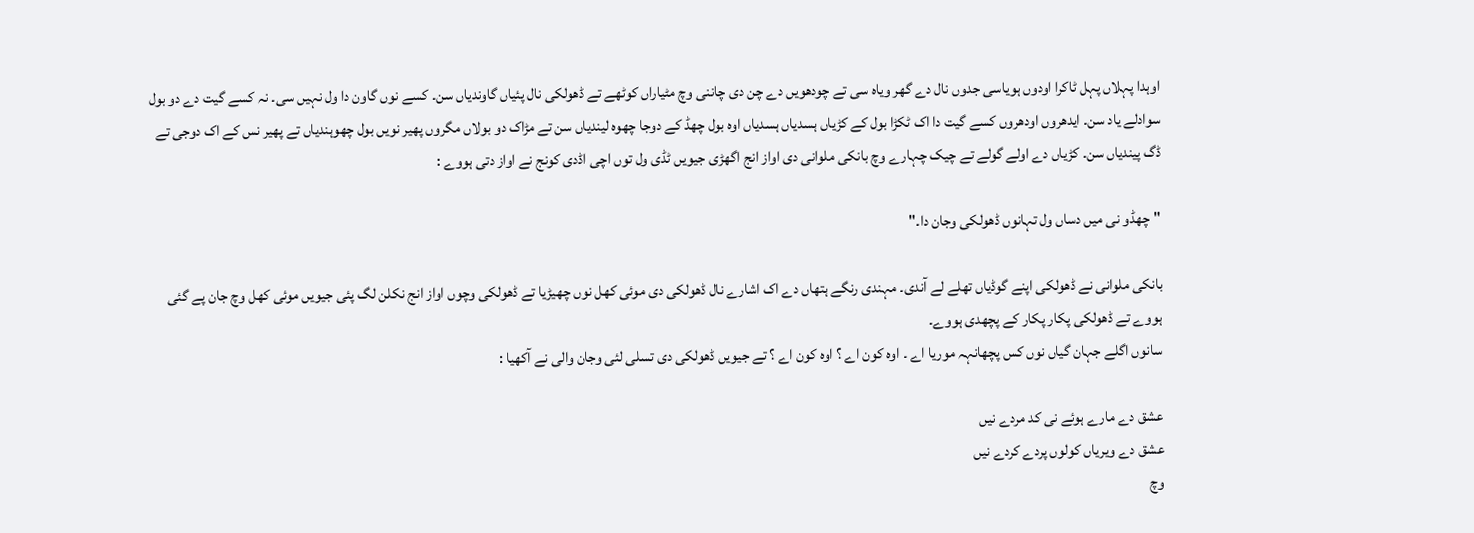اوہدا پہلاں پہل ٹاکرا اودوں ہویاسی جدوں نال دے گھر ویاہ سی تے چودھویں دے چن دی چاننی وچ مٹیاراں کوٹھے تے ڈھولکی نال پئیاں گاوندیاں سن۔ کسے نوں گاون دا ول نہیں سی۔ نہ کسے گیت دے دو بول سوادلے یاد سن۔ ایدھروں اودھروں کسے گیت دا اک ٹکڑا بول کے کڑیاں ہسدیاں ہسدیاں اوہ بول چھڈ کے دوجا چھوہ لیندیاں سن تے مڑاک دو بولاں مگروں پھیر نویں بول چھوہندیاں تے پھیر نس کے اک دوجی تے ڈگ پیندیاں سن۔ کڑیاں دے اولے گولے تے چیک چہارے وچ بانکی ملوانی دی اواز انج اگھڑی جیویں ٹڈی ول توں اچی اڈدی کونج نے اواز دتی ہووے :

"چھڈو نی میں دساں ول تہانوں ڈھولکی وجان دا۔"

بانکی ملوانی نے ڈھولکی اپنے گوڈیاں تھلے لے آندی۔ مہندی رنگے ہتھاں دے اک اشارے نال ڈھولکی دی موئی کھل نوں چھیڑیا تے ڈھولکی وچوں اواز انج نکلن لگ پئی جیویں موئی کھل وچ جان پے گئی ہووے تے ڈھولکی پکار پکار کے پچھدی ہووے۔
سانوں اگلے جہان گیاں نوں کس پچھانہہ موریا اے ۔ اوہ کون اے ؟ اوہ کون اے ؟ تے جیویں ڈھولکی دی تسلی لئی وجان والی نے آکھیا :

عشق دے مارے ہوئے نی کد مردے نیں
عشق دے ویریاں کولوں پردے کردے نیں
وچ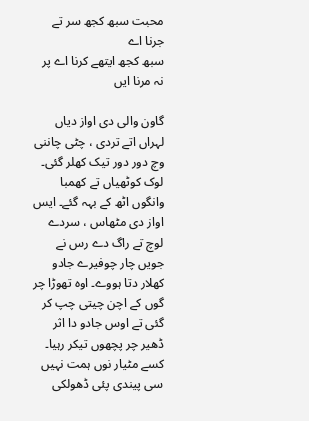محبت سبھ کجھ سر تے جرنا اے
سبھ کجھ ایتھے کرنا اے پر نہ مرنا ایں

گاون والی دی اواز دیاں لہراں اتے تردی ، چٹی چاننی وچ دور دور تیک کھلر گئی۔ لوک کوٹھیاں تے کھمبا وانگوں اٹھ کے بہہ گئے۔ ایس اواز دی مٹھاس ، سردے لوچ تے راگ دے رس نے جویں چار چوفیرے جادو کھلار دتا ہووے۔ اوہ تھوڑا چر گوں کے اچن چیتی چپ کر گئی تے اوس جادو دا اثر ڈھیر چر پچھوں تیکر رہیا۔ کسے مٹیار نوں ہمت نہیں سی پیندی پئی ڈھولکی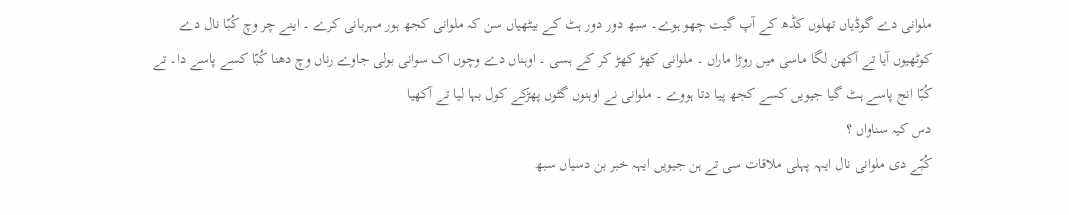ملوانی دے گوڈیاں تھلوں کڈھ کے آپ گیت چھو ہوے۔ سبھ دور دور ہٹ کے بیٹھیاں سن کہ ملوانی کجھ ہور مہربانی کرے ۔ اینے چر وچ کُبّا نال دے کوٹھیوں آیا تے آکھن لگا ماسی میں روڑا ماراں ۔ ملوانی کھڑ کھڑ کر کے ہسی ۔ اوہناں دے وچوں اک سوانی بولی جاوے رناں وچ دھنا کُبّا کسے پاسے دا۔ تے کُبّا انج پاسے ہٹ گیا جیویں کسے کجھ پیا دتا ہووے ۔ ملوانی نے اوہنوں گٹوں پھڑکے کول بہا لیا تے آکھیا
دس کیہ سناواں ؟
کُبّے دی ملوانی نال ایہہ پہلی ملاقات سی تے ہن جیویں ایہہ خبر بن دسیاں سبھ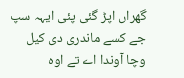گھراں اپڑ گئی پئی ایہہ سپ جے کسے ماندری دی کیل وچا آوندا اے تے اوہ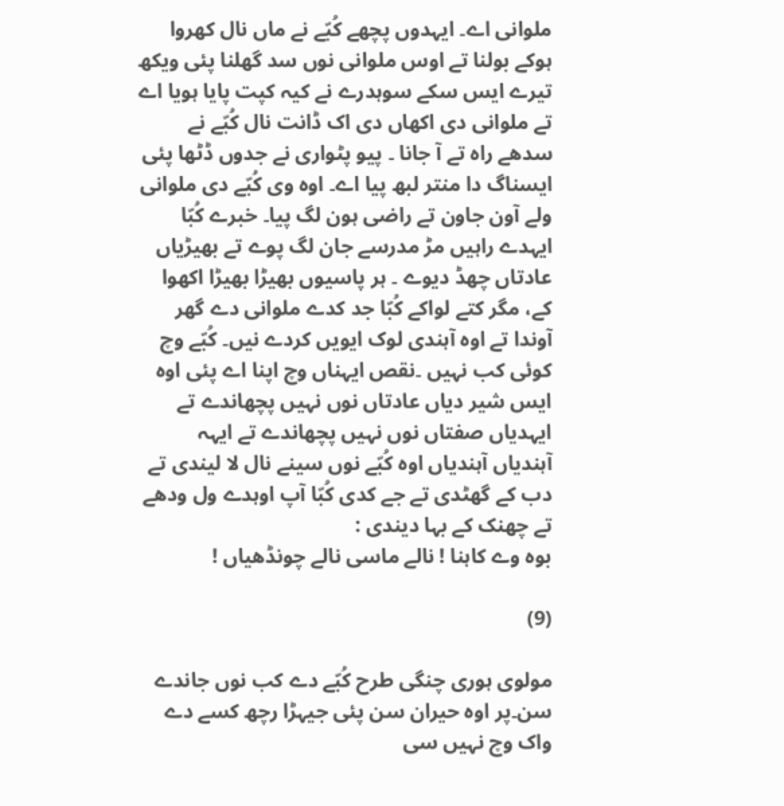ملوانی اے۔ ایہدوں پچھے کُبّے نے ماں نال کھروا ہوکے بولنا تے اوس ملوانی نوں سد گھلنا پئی ویکھ تیرے ایس سکے سوہدرے نے کیہ کپت پایا ہویا اے تے ملوانی دی اکھاں دی اک ڈانت نال کُبّے نے سدھے راہ تے آ جانا ۔ پیو پٹواری نے جدوں ڈٹھا پئی ایسناگ دا منتر لبھ پیا اے۔ اوہ وی کُبّے دی ملوانی ولے آون جاون تے راضی ہون لگ پیا۔ خبرے کُبّا ایہدے راہیں مڑ مدرسے جان لگ پوے تے بھیڑیاں عادتاں چھڈ دیوے ۔ ہر پاسیوں بھیڑا بھیڑا اکھوا کے، مگر کتے لواکے کُبّا جد کدے ملوانی دے گھر آوندا تے اوہ آہندی لوک ایویں کردے نیں۔ کُبّے وچ کوئی کب نہیں ۔نقص ایہناں وچ اپنا اے پئی اوہ ایس شیر دیاں عادتاں نوں نہیں پچھاندے تے ایہدیاں صفتاں نوں نہیں پچھاندے تے ایہہ آہندیاں آہندیاں اوہ کُبّے نوں سینے نال لا لیندی تے دب کے گھٹدی تے جے کدی کُبّا آپ اوہدے ول ودھے تے چھنک کے بہا دیندی :
بوہ وے کاہنا ! نالے ماسی نالے چونڈھیاں !

(9)

مولوی ہوری چنگی طرح کُبّے دے کب نوں جاندے سن۔پر اوہ حیران سن پئی جیہڑا رچھ کسے دے واک وچ نہیں سی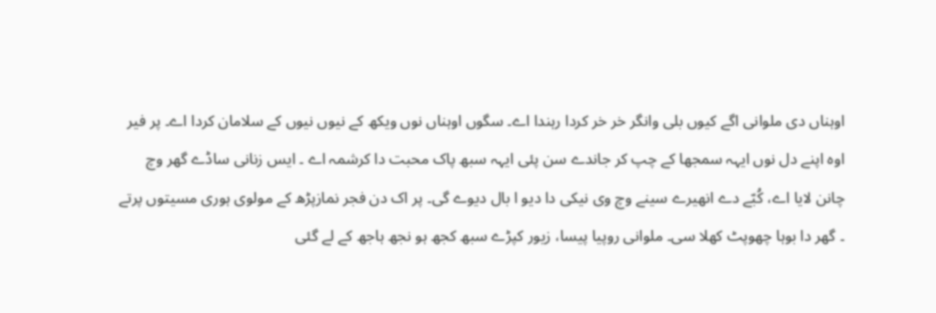اوہناں دی ملوانی اگے کیوں بلی وانگر خر خر کردا رہندا اے۔ سگوں اوہناں نوں ویکھ کے نیوں نیوں کے سلامان کردا اے۔ پر فیر اوہ اپنے دل نوں ایہہ سمجھا کے چپ کر جاندے سن پئی ایہہ سبھ پاک محبت دا کرشمہ اے ۔ ایس زنانی ساڈے گھر وچ چانن لایا اے، کُبّے دے انھیرے سینے وچ وی نیکی دا دیو ا بال دیوے گی۔ پر اک دن فجر نمازپڑھ کے مولوی ہوری مسیتوں پرتے ۔ گھر دا بوہا چھوپٹ کھلا سی۔ ملوانی روپیا پیسا، زیور کپڑے سبھ کجھ ہو نجھ ہاجھ کے لے گئی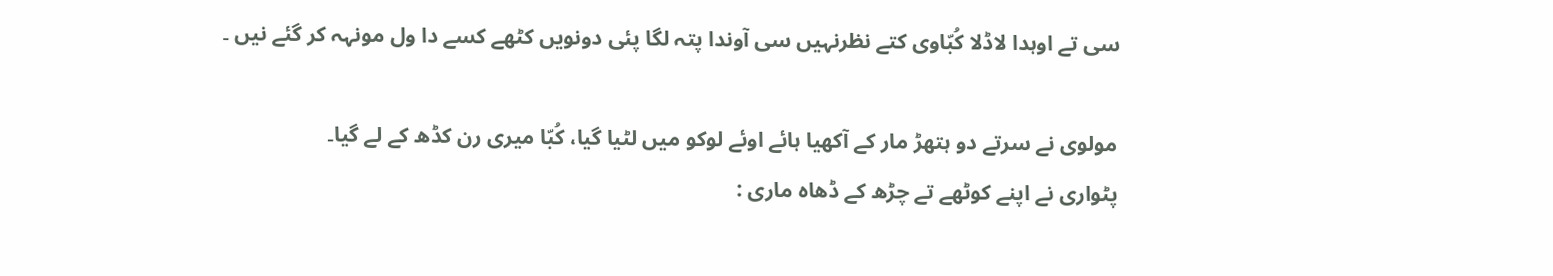سی تے اوہدا لاڈلا کُبّاوی کتے نظرنہیں سی آوندا پتہ لگا پئی دونویں کٹھے کسے دا ول مونہہ کر گئے نیں ۔

مولوی نے سرتے دو ہتھڑ مار کے آکھیا ہائے اوئے لوکو میں لٹیا گیا، کُبّا میری رن کڈھ کے لے گیا۔
پٹواری نے اپنے کوٹھے تے چڑھ کے ڈھاہ ماری :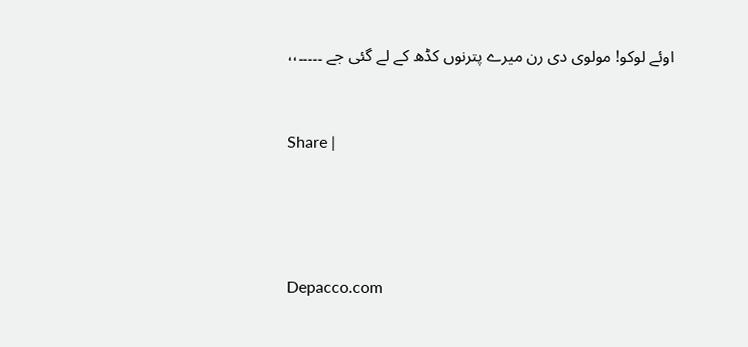اوئے لوکو! مولوی دی رن میرے پترنوں کڈھ کے لے گئی جے ۔۔۔۔۔،،


Share |




Depacco.com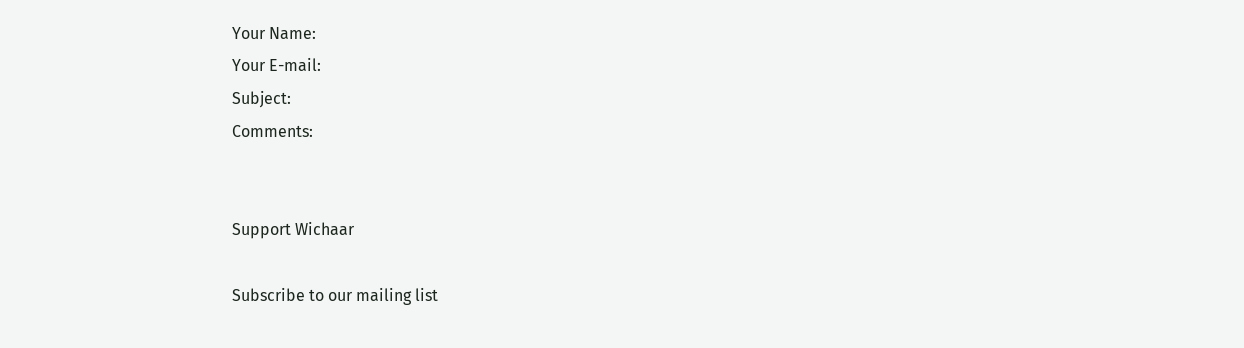Your Name:
Your E-mail:
Subject:
Comments:


Support Wichaar

Subscribe to our mailing list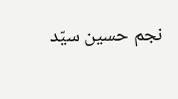نجم حسین سیّد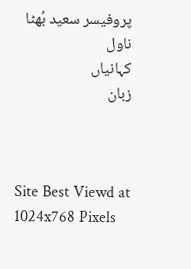پروفیسر سعید بُھٹا
ناول
کہانیاں
زبان



Site Best Viewd at 1024x768 Pixels